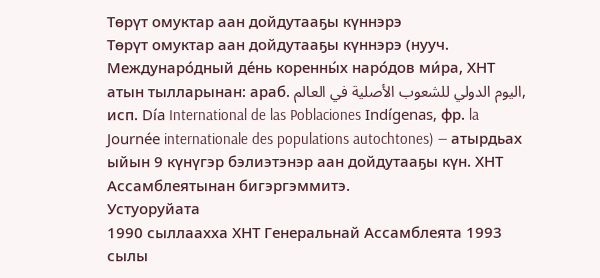Төрүт омуктар аан дойдутааҕы күннэрэ
Төрүт омуктар аан дойдутааҕы күннэрэ (нууч. Междунаро́дный де́нь коренны́х наро́дов ми́ра, ХНТ атын тылларынан: араб. اليوم الدولي للشعوب الأصلية في العالم, исп. Día International de las Poblaciones Indígenas, фр. la Journée internationale des populations autochtones) — атырдьах ыйын 9 күнүгэр бэлиэтэнэр аан дойдутааҕы күн. ХНТ Ассамблеятынан бигэргэммитэ.
Устуоруйата
1990 сыллаахха ХНТ Генеральнай Ассамблеята 1993 сылы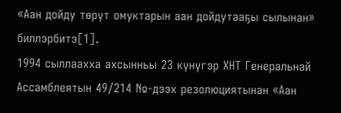«Аан дойду төрүт омуктарын аан дойдутааҕы сылынан» биллэрбитэ[1].
1994 сыллаахха ахсынньы 23 күнүгэр ХНТ Генеральнай Ассамблеятын 49/214 №-дээх резолюциятынан «Аан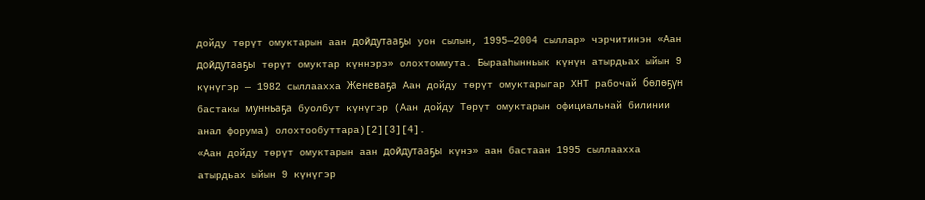дойду төрүт омуктарын аан дойдутааҕы уон сылын, 1995—2004 сыллар» чэрчитинэн «Аан дойдутааҕы төрүт омуктар күннэрэ» олохтоммута. Бырааһынньык күнүн атырдьах ыйын 9 күнүгэр — 1982 сыллаахха Женеваҕа Аан дойду төрүт омуктарыгар ХНТ рабочай бөлөҕүн бастакы мунньаҕа буолбут күнүгэр (Аан дойду Төрүт омуктарын официальнай билинии анал форума) олохтообуттара)[2][3][4].
«Аан дойду төрүт омуктарын аан дойдутааҕы күнэ» аан бастаан 1995 сыллаахха атырдьах ыйын 9 күнүгэр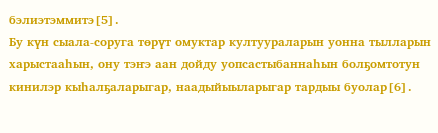бэлиэтэммитэ[5].
Бу күн сыала-соруга төрүт омуктар култуураларын уонна тылларын харыстааһын, ону тэҥэ аан дойду уопсастыбаннаһын болҕомтотун кинилэр кыһалҕаларыгар, наадыйыыларыгар тардыы буолар[6].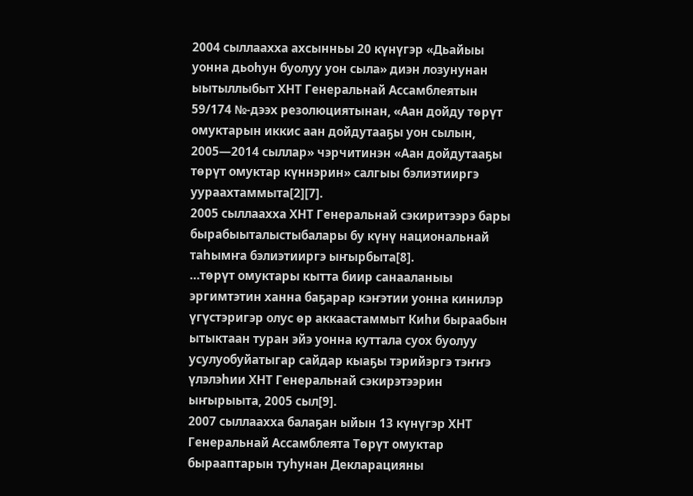2004 сыллаахха ахсынньы 20 күнүгэр «Дьайыы уонна дьоһун буолуу уон сыла» диэн лозунунан ыытыллыбыт ХНТ Генеральнай Ассамблеятын 59/174 №-дээх резолюциятынан, «Аан дойду төрүт омуктарын иккис аан дойдутааҕы уон сылын, 2005—2014 сыллар» чэрчитинэн «Аан дойдутааҕы төрүт омуктар күннэрин» салгыы бэлиэтииргэ уураахтаммыта[2][7].
2005 сыллаахха ХНТ Генеральнай сэкиритээрэ бары бырабыыталыстыбалары бу күнү национальнай таһымҥа бэлиэтииргэ ыҥырбыта[8].
…төрүт омуктары кытта биир санааланыы эргимтэтин ханна баҕарар кэҥэтии уонна кинилэр үгүстэригэр олус өр аккаастаммыт Киһи быраабын ытыктаан туран эйэ уонна куттала суох буолуу усулуобуйатыгар сайдар кыаҕы тэрийэргэ тэҥҥэ үлэлэһии ХНТ Генеральнай сэкирэтээрин ыҥырыыта, 2005 сыл[9].
2007 сыллаахха балаҕан ыйын 13 күнүгэр ХНТ Генеральнай Ассамблеята Төрүт омуктар бырааптарын туһунан Декларацияны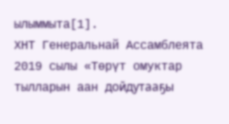ылыммыта[1].
ХНТ Генеральнай Ассамблеята 2019 сылы «Төрүт омуктар тылларын аан дойдутааҕы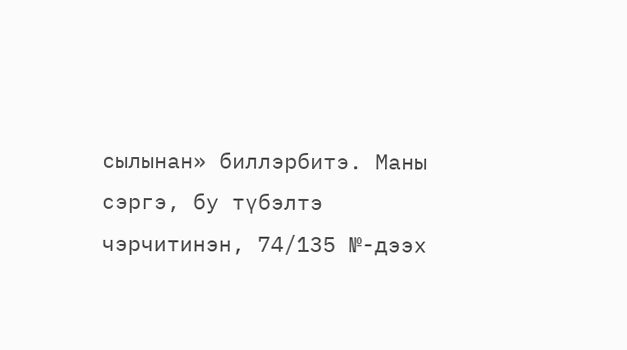сылынан» биллэрбитэ. Маны сэргэ, бу түбэлтэ чэрчитинэн, 74/135 №-дээх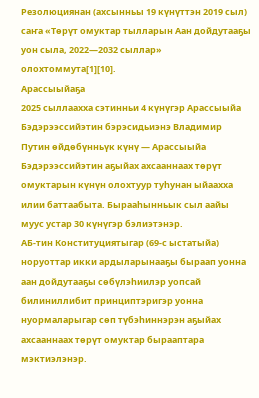Резолюциянан (ахсынньы 19 күнүттэн 2019 сыл) саҥа «Төрүт омуктар тылларын Аан дойдутааҕы уон сыла, 2022—2032 сыллар» олохтоммута[1][10].
Арассыыйаҕа
2025 сыллаахха сэтинньи 4 күнүгэр Арассыыйа Бэдэрээссийэтин бэрэсидьиэнэ Владимир Путин өйдөбүнньүк күнү — Арассыыйа Бэдэрээссийэтин аҕыйах ахсааннаах төрүт омуктарын күнүн олохтуур туһунан ыйаахха илии баттаабыта. Бырааһынньык сыл аайы муус устар 30 күнүгэр бэлиэтэнэр.
АБ-тин Конституциятыгар (69-с ыстатыйа) норуоттар икки ардыларынааҕы быраап уонна аан дойдутааҕы сөбүлэһиилэр уопсай билиниллибит принциптэригэр уонна нуормаларыгар сөп түбэһиннэрэн аҕыйах ахсааннаах төрүт омуктар бырааптара мэктиэлэнэр.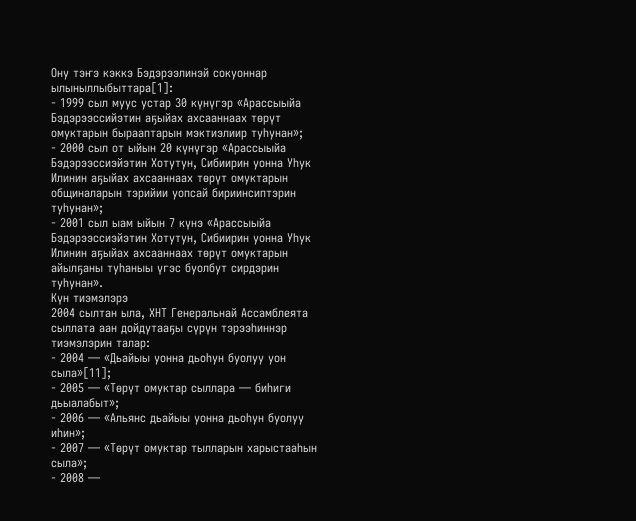Ону тэҥэ кэккэ Бэдэрээлинэй сокуоннар ылыныллыбыттара[1]:
- 1999 сыл муус устар 30 күнүгэр «Арассыыйа Бэдэрээссийэтин аҕыйах ахсааннаах төрүт омуктарын бырааптарын мэктиэлиир туһунан»;
- 2000 сыл от ыйын 20 күнүгэр «Арассыыйа Бэдэрээссиэйэтин Хотутун, Сибиирин уонна Уһук Илинин аҕыйах ахсааннаах төрүт омуктарын общиналарын тэрийии уопсай бириинсиптэрин туһунан»;
- 2001 сыл ыам ыйын 7 күнэ «Арассыыйа Бэдэрээссиэйэтин Хотутун, Сибиирин уонна Уһук Илинин аҕыйах ахсааннаах төрүт омуктарын айылҕаны туһаныы үгэс буолбут сирдэрин туһунан».
Күн тиэмэлэрэ
2004 сылтан ыла, ХНТ Генеральнай Ассамблеята сыллата аан дойдутааҕы сүрүн тэрээһиннэр тиэмэлэрин талар:
- 2004 — «Дьайыы уонна дьоһун буолуу уон сыла»[11];
- 2005 — «Төрүт омуктар сыллара — биһиги дьыалабыт»;
- 2006 — «Альянс дьайыы уонна дьоһун буолуу иһин»;
- 2007 — «Төрүт омуктар тылларын харыстааһын сыла»;
- 2008 —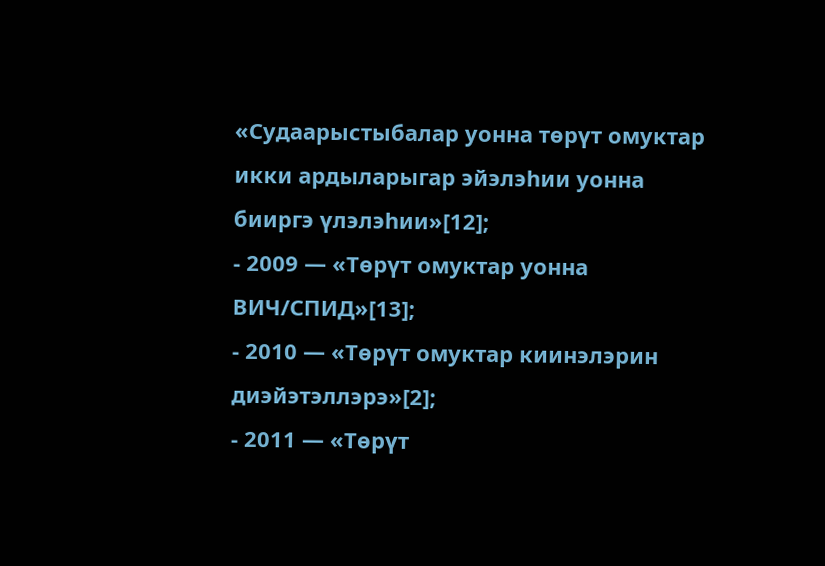«Судаарыстыбалар уонна төрүт омуктар икки ардыларыгар эйэлэһии уонна бииргэ үлэлэһии»[12];
- 2009 — «Төрүт омуктар уонна ВИЧ/СПИД»[13];
- 2010 — «Төрүт омуктар киинэлэрин диэйэтэллэрэ»[2];
- 2011 — «Төрүт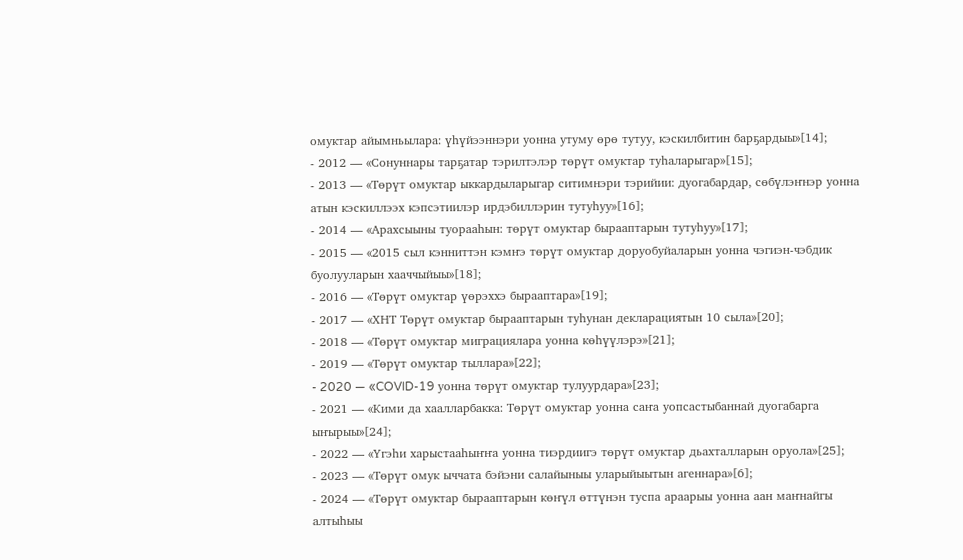омуктар айымньылара: үһүйээннэри уонна утуму өрө тутуу, кэскилбитин барҕардыы»[14];
- 2012 — «Сонуннары тарҕатар тэрилтэлэр төрүт омуктар туһаларыгар»[15];
- 2013 — «Төрүт омуктар ыккардыларыгар ситимнэри тэрийии: дуогабардар, сөбүлэҥнэр уонна атын кэскиллээх кэпсэтиилэр ирдэбиллэрин тутуһуу»[16];
- 2014 — «Арахсыыны туорааһын: төрүт омуктар бырааптарын тутуһуу»[17];
- 2015 — «2015 сыл кэнниттэн кэмҥэ төрүт омуктар доруобуйаларын уонна чэгиэн-чэбдик буолууларын хааччыйыы»[18];
- 2016 — «Төрүт омуктар үөрэххэ бырааптара»[19];
- 2017 — «ХНТ Төрүт омуктар бырааптарын туһунан декларациятын 10 сыла»[20];
- 2018 — «Төрүт омуктар миграциялара уонна көһүүлэрэ»[21];
- 2019 — «Төрүт омуктар тыллара»[22];
- 2020 — «COVID-19 уонна төрүт омуктар тулуурдара»[23];
- 2021 — «Кими да хаалларбакка: Төрүт омуктар уонна саҥа уопсастыбаннай дуогабарга ыҥырыы»[24];
- 2022 — «Үгэһи харыстааһыҥҥа уонна тиэрдиигэ төрүт омуктар дьахталларын оруола»[25];
- 2023 — «Төрүт омук ыччата бэйэни салайыныы уларыйыытын агеннара»[6];
- 2024 — «Төрүт омуктар бырааптарын көҥүл өттүнэн туспа араарыы уонна аан маҥнайгы алтыһыы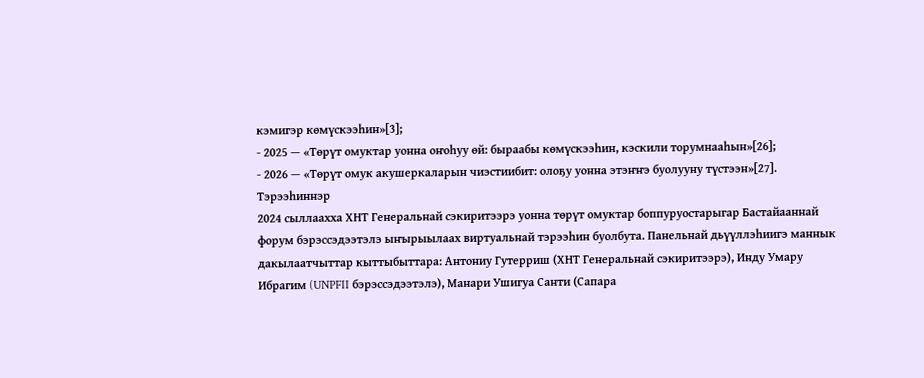кэмигэр көмүскээһин»[3];
- 2025 — «Төрүт омуктар уонна оҥоһуу өй: быраабы көмүскээһин, кэскили торумнааһын»[26];
- 2026 — «Төрүт омук акушеркаларын чиэстиибит: олоҕу уонна этэҥҥэ буолууну түстээн»[27].
Тэрээһиннэр
2024 сыллаахха ХНТ Генеральнай сэкиритээрэ уонна төрүт омуктар боппуруостарыгар Бастайааннай форум бэрэссэдээтэлэ ыҥырыылаах виртуальнай тэрээһин буолбута. Панельнай дьүүллэһиигэ маннык дакылаатчыттар кыттыбыттара: Антониу Гутерриш (ХНТ Генеральнай сэкиритээрэ), Инду Умару Ибрагим (UNPFII бэрэссэдээтэлэ), Манари Ушигуа Санти (Сапара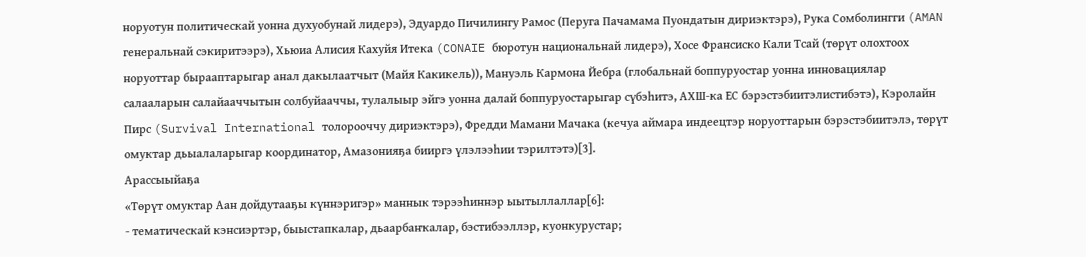норуотун политическай уонна духуобунай лидерэ), Эдуардо Пичилингу Рамос (Перуга Пачамама Пуондатын дириэктэрэ), Рука Сомболингги (AMAN генеральнай сэкиритээрэ), Хьюиа Алисия Кахуйя Итека (CONAIE бюротун национальнай лидерэ), Хосе Франсиско Кали Тсай (төрүт олохтоох норуоттар бырааптарыгар анал дакылаатчыт (Майя Какикель)), Мануэль Кармона Йебра (глобальнай боппуруостар уонна инновациялар салааларын салайааччытын солбуйааччы, тулалыыр эйгэ уонна далай боппуруостарыгар сүбэһитэ, АХШ-ка ЕС бэрэстэбиитэлистибэтэ), Кэролайн Пирс (Survival International толорооччу дириэктэрэ), Фредди Мамани Мачака (кечуа аймара индеецтэр норуоттарын бэрэстэбиитэлэ, төрүт омуктар дьыалаларыгар координатор, Амазонияҕа бииргэ үлэлээһии тэрилтэтэ)[3].
Арассыыйаҕа
«Төрүт омуктар Аан дойдутааҕы күннэригэр» маннык тэрээһиннэр ыытыллаллар[6]:
- тематическай кэнсиэртэр, быыстапкалар, дьаарбаҥкалар, бэстибээллэр, куонкурустар;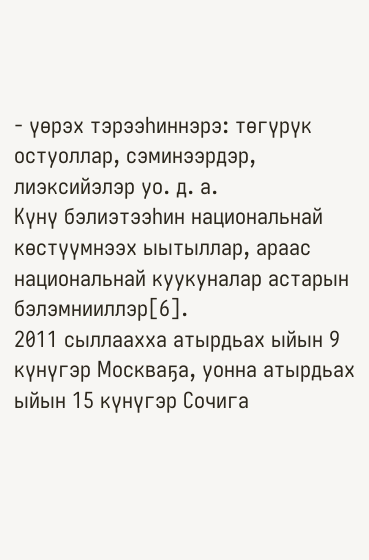- үөрэх тэрээһиннэрэ: төгүрүк остуоллар, сэминээрдэр, лиэксийэлэр уо. д. а.
Күнү бэлиэтээһин национальнай көстүүмнээх ыытыллар, араас национальнай куукуналар астарын бэлэмнииллэр[6].
2011 сыллаахха атырдьах ыйын 9 күнүгэр Москваҕа, уонна атырдьах ыйын 15 күнүгэр Сочига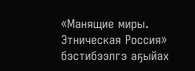«Манящие миры. Этническая Россия» бэстибээлгэ аҕыйах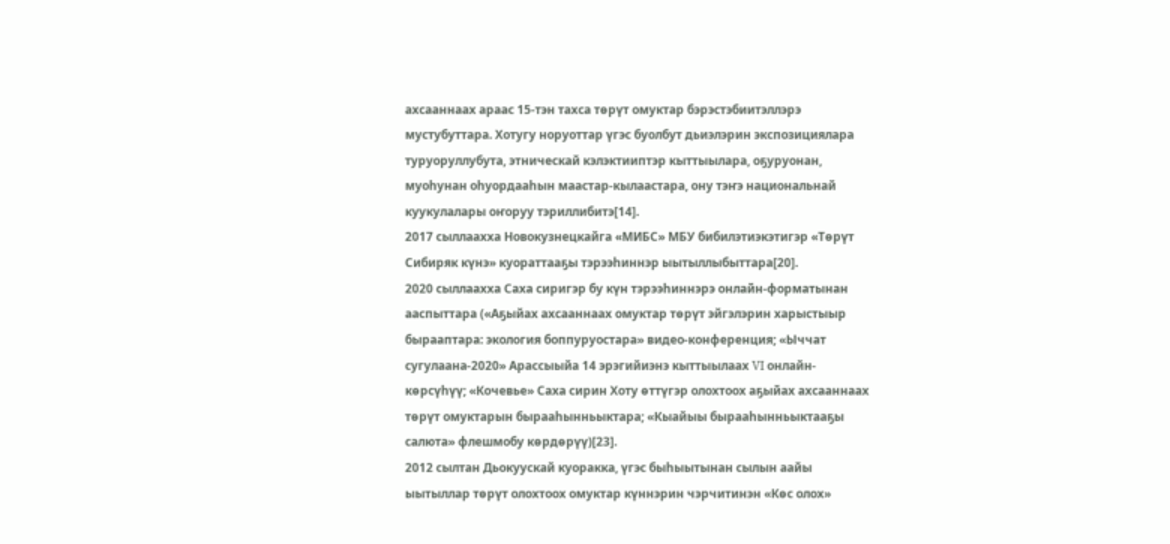ахсааннаах араас 15-тэн тахса төрүт омуктар бэрэстэбиитэллэрэ мустубуттара. Хотугу норуоттар үгэс буолбут дьиэлэрин экспозициялара туруоруллубута, этническай кэлэктииптэр кыттыылара, оҕуруонан, муоһунан оһуордааһын маастар-кылаастара, ону тэҥэ национальнай куукулалары оҥоруу тэриллибитэ[14].
2017 сыллаахха Новокузнецкайга «МИБС» МБУ бибилэтиэкэтигэр «Төрүт Сибиряк күнэ» куораттааҕы тэрээһиннэр ыытыллыбыттара[20].
2020 сыллаахха Саха сиригэр бу күн тэрээһиннэрэ онлайн-форматынан ааспыттара («Аҕыйах ахсааннаах омуктар төрүт эйгэлэрин харыстыыр бырааптара: экология боппуруостара» видео-конференция; «Ыччат сугулаана-2020» Арассыыйа 14 эрэгийиэнэ кыттыылаах VI онлайн-көрсүһүү; «Кочевье» Саха сирин Хоту өттүгэр олохтоох аҕыйах ахсааннаах төрүт омуктарын бырааһынньыктара; «Кыайыы бырааһынньыктааҕы салюта» флешмобу көрдөрүү)[23].
2012 сылтан Дьокуускай куоракка, үгэс быһыытынан сылын аайы ыытыллар төрүт олохтоох омуктар күннэрин чэрчитинэн «Көс олох»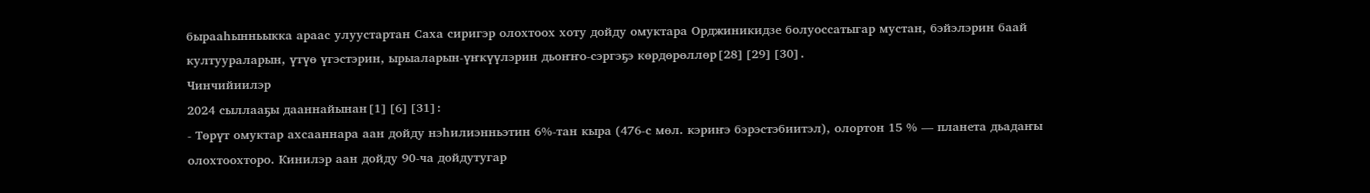бырааһынньыкка араас улуустартан Саха сиригэр олохтоох хоту дойду омуктара Орджиникидзе болуоссатыгар мустан, бэйэлэрин баай култуураларын, үтүө үгэстэрин, ырыаларын-үҥкүүлэрин дьоҥҥо-сэргэҕэ көрдөрөллөр[28][29][30].
Чинчийиилэр
2024 сыллааҕы дааннайынан[1][6][31]:
- Төрүт омуктар ахсааннара аан дойду нэһилиэнньэтин 6%-тан кыра (476-с мөл. кэриҥэ бэрэстэбиитэл), олортон 15 % — планета дьадаҥы олохтоохторо. Кинилэр аан дойду 90-ча дойдутугар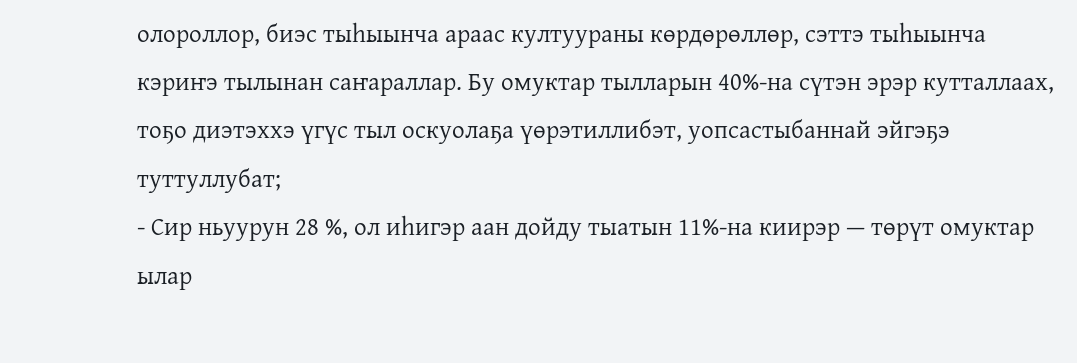олороллор, биэс тыһыынча араас култуураны көрдөрөллөр, сэттэ тыһыынча кэриҥэ тылынан саҥараллар. Бу омуктар тылларын 40%-на сүтэн эрэр кутталлаах, тоҕо диэтэххэ үгүс тыл оскуолаҕа үөрэтиллибэт, уопсастыбаннай эйгэҕэ туттуллубат;
- Сир ньуурун 28 %, ол иһигэр аан дойду тыатын 11%-на киирэр — төрүт омуктар ылар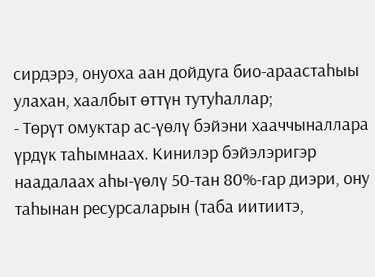сирдэрэ, онуоха аан дойдуга био-араастаһыы улахан, хаалбыт өттүн тутуһаллар;
- Төрүт омуктар ас-үөлү бэйэни хааччыналлара үрдүк таһымнаах. Кинилэр бэйэлэригэр наадалаах аһы-үөлү 50-тан 80%-гар диэри, ону таһынан ресурсаларын (таба иитиитэ,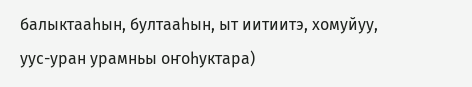балыктааһын, бултааһын, ыт иитиитэ, хомуйуу, уус-уран урамньы оҥоһуктара)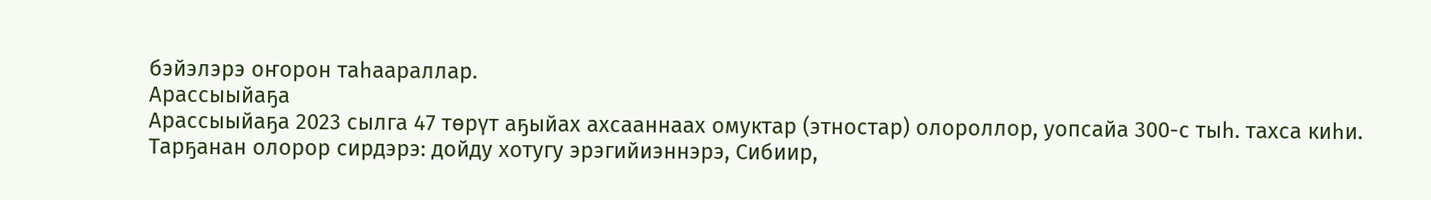бэйэлэрэ оҥорон таһаараллар.
Арассыыйаҕа
Арассыыйаҕа 2023 сылга 47 төрүт аҕыйах ахсааннаах омуктар (этностар) олороллор, уопсайа 300-с тыһ. тахса киһи. Тарҕанан олорор сирдэрэ: дойду хотугу эрэгийиэннэрэ, Сибиир,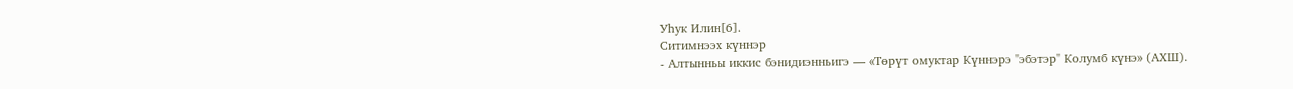Уһук Илин[6].
Ситимнээх күннэр
- Алтынньы иккис бэнидиэнньигэ — «Төрүт омуктар Күннэрэ "эбэтэр" Колумб күнэ» (АХШ).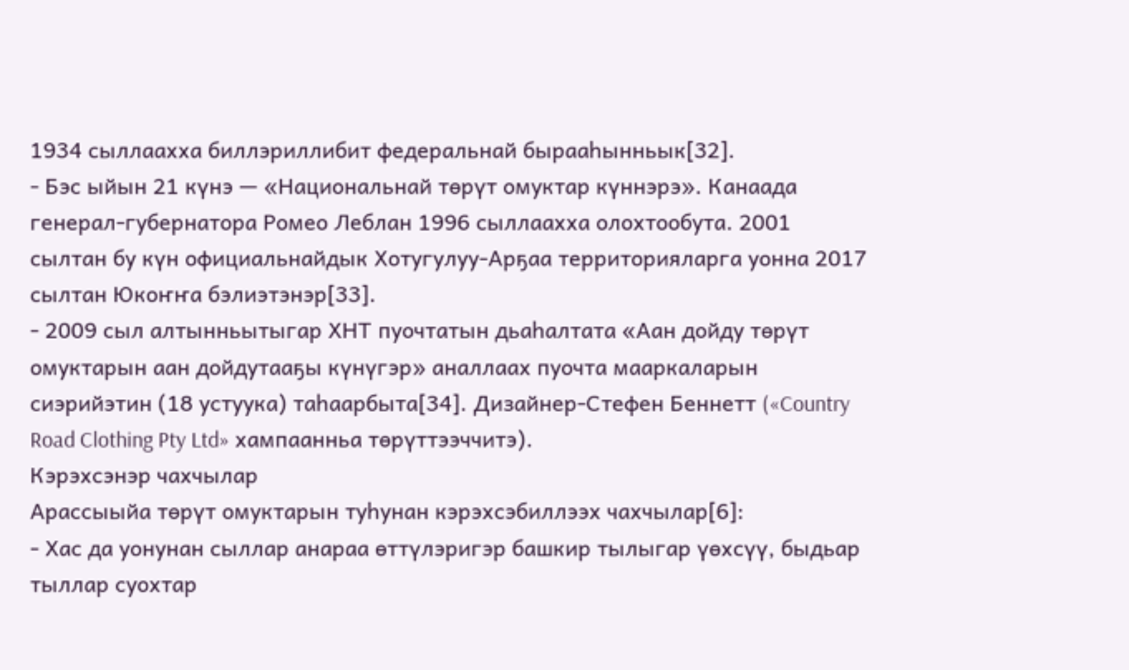1934 сыллаахха биллэриллибит федеральнай бырааһынньык[32].
- Бэс ыйын 21 күнэ — «Национальнай төрүт омуктар күннэрэ». Канаада генерал-губернатора Ромео Леблан 1996 сыллаахха олохтообута. 2001 сылтан бу күн официальнайдык Хотугулуу-Арҕаа территорияларга уонна 2017 сылтан Юкоҥҥа бэлиэтэнэр[33].
- 2009 сыл алтынньытыгар ХНТ пуочтатын дьаһалтата «Аан дойду төрүт омуктарын аан дойдутааҕы күнүгэр» аналлаах пуочта мааркаларын сиэрийэтин (18 устуука) таһаарбыта[34]. Дизайнер-Стефен Беннетт («Country Road Clothing Pty Ltd» хампаанньа төрүттээччитэ).
Кэрэхсэнэр чахчылар
Арассыыйа төрүт омуктарын туһунан кэрэхсэбиллээх чахчылар[6]:
- Хас да уонунан сыллар анараа өттүлэригэр башкир тылыгар үөхсүү, быдьар тыллар суохтар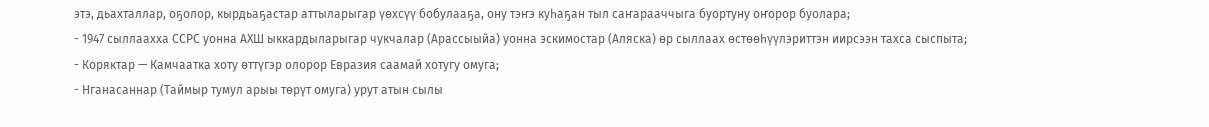этэ, дьахталлар, оҕолор, кырдьаҕастар аттыларыгар үөхсүү бобулааҕа, ону тэҥэ куһаҕан тыл саҥарааччыга буортуну оҥорор буолара;
- 1947 сыллаахха ССРС уонна АХШ ыккардыларыгар чукчалар (Арассыыйа) уонна эскимостар (Аляска) өр сыллаах өстөөһүүлэриттэн иирсээн тахса сыспыта;
- Коряктар — Камчаатка хоту өттүгэр олорор Евразия саамай хотугу омуга;
- Нганасаннар (Таймыр тумул арыы төрүт омуга) урут атын сылы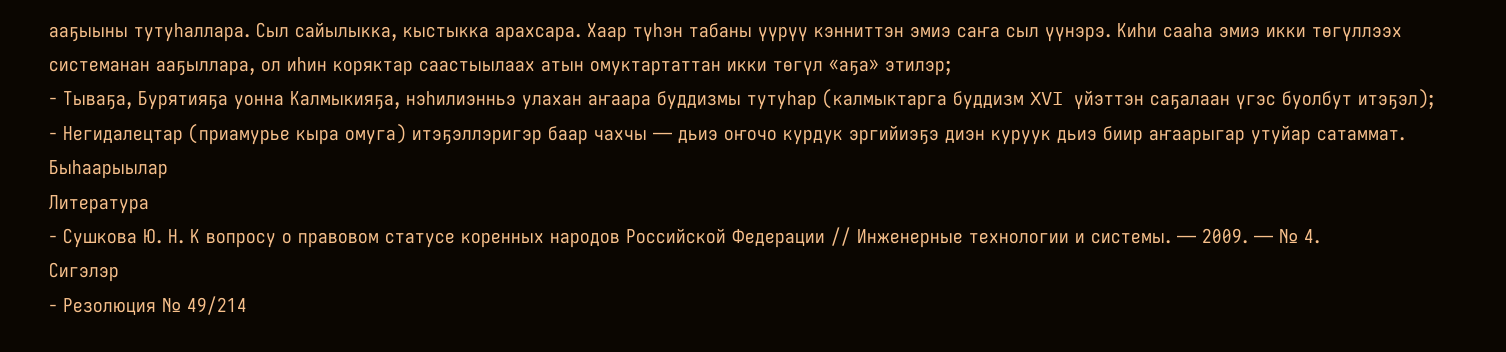ааҕыыны тутуһаллара. Сыл сайылыкка, кыстыкка арахсара. Хаар түһэн табаны үүрүү кэнниттэн эмиэ саҥа сыл үүнэрэ. Киһи сааһа эмиэ икки төгүллээх системанан ааҕыллара, ол иһин коряктар саастыылаах атын омуктартаттан икки төгүл «аҕа» этилэр;
- Тываҕа, Бурятияҕа уонна Калмыкияҕа, нэһилиэнньэ улахан аҥаара буддизмы тутуһар (калмыктарга буддизм XVI үйэттэн саҕалаан үгэс буолбут итэҕэл);
- Негидалецтар (приамурье кыра омуга) итэҕэллэригэр баар чахчы — дьиэ оҥочо курдук эргийиэҕэ диэн куруук дьиэ биир аҥаарыгар утуйар сатаммат.
Быһаарыылар
Литература
- Сушкова Ю. Н. К вопросу о правовом статусе коренных народов Российской Федерации // Инженерные технологии и системы. — 2009. — № 4.
Сигэлэр
- Резолюция № 49/214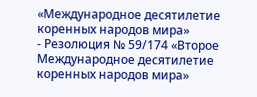«Международное десятилетие коренных народов мира»
- Резолюция № 59/174 «Второе Международное десятилетие коренных народов мира»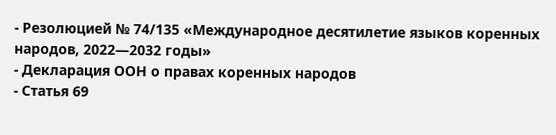- Резолюцией № 74/135 «Международное десятилетие языков коренных народов, 2022—2032 годы»
- Декларация ООН о правах коренных народов
- Статья 69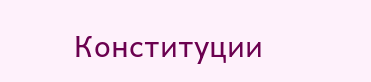Конституции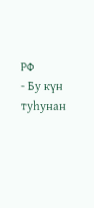РФ
- Бу күн туһунан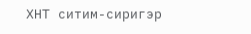ХНТ ситим-сиригэр